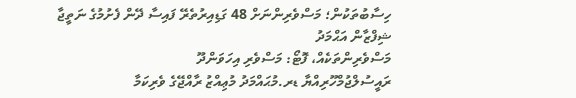ހިސާބުތަކުން؛ މަސްވެރިންނަށް 48 ގަޑިއިރުތެރޭ ފައިސާ ދޭން ފެށުމުގެ ނަތީޖާ
ޝިފްޒާން އަޙްމަދު
މަސްވެރިންތަކެއް، ފޮޓޯ: މަސްވެރި އިހަވަންދޫ
ރައީސުލްޖުމްހޫރިއްޔާ ޑރ.މުޙައްމަދު މުޢިއްޒު ރާއްޖޭގެ ވެރިކަމާ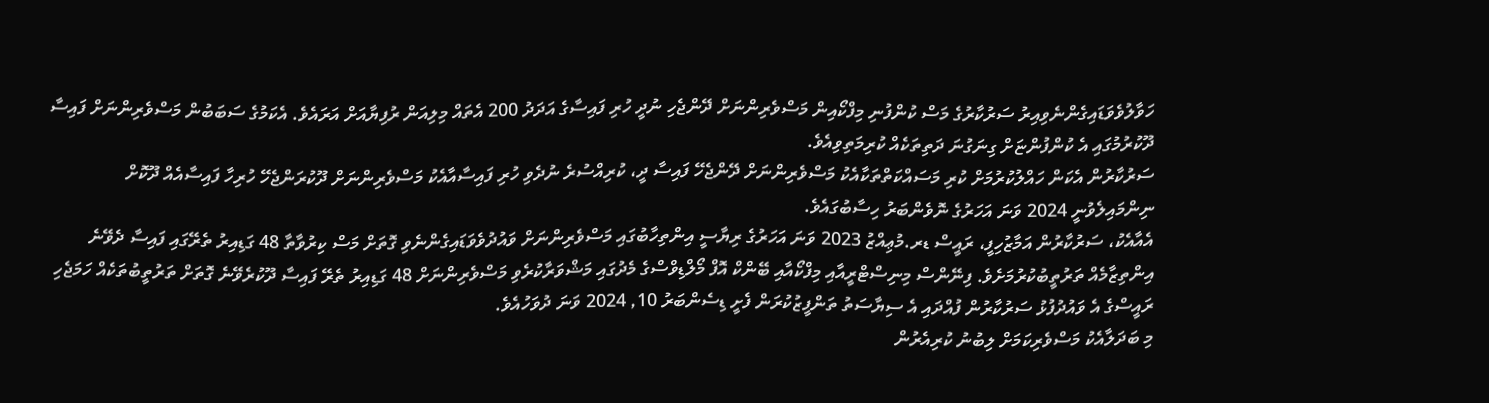ހަވާލުވެވަޑައިގެންނެވިއިރު ސަރުކާރުގެ މަސް ކުންފުނި މިފްކޯއިން މަސްވެރިންނަށް ދޭންޖެހި ނުދީ ހުރި ފައިސާގެ އަދަދު 200 އެތައް މިލިއަން ރުފިޔާއަށް އަރައެވެ. އެކަމުގެ ސަބަބުން މަސްވެރިންނަށް ފައިސާ ދޫކުރުމުގައި އެ ކުންފުންޏަށް ގިނަގުނަ ދަތިތަކެއް ކުރިމަތިވިއެވެ.
ސަރުކާރުން އެކަން ހައްލުކުރުމަށް ކުރި މަސައްކަތްތަކާއެކު މަސްވެރިންނަށް ދޭންޖެހޭ ފައިސާ ދީ، ކުރިއްސުރެ ނުދެވި ހުރި ފައިސާއާއެކު މަސްވެރިންނަށް ދޫކުރަންޖެހޭ ހުރިހާ ފައިސާއެއް ދޫކޮށް ނިންމައިލެވުނީ 2024 ވަނަ އަހަރުގެ ނޮވެންބަރު ހިސާބުގައެވެ.
އެއާއެކު، ސަރުކާރުން އަމާޒުހިފީ، ރައީސް ޑރ.މުޢިއްޒު 2023 ވަނަ އަހަރުގެ ރިޔާސީ އިންތިހާބުގައި މަސްވެރިންނަށް ވައުދުވެވަޑައިގެންނެވި ގޮތަށް މަސް ކިރުވާތާ 48 ގަޑިއިރު ތެރޭގައި ފައިސާ ދެވޭނެ އިންތިޒާމެއް ތަރުތީބުކުރުމަށެވެ. ފިނޭންސް މިނިސްޓްރީއާއި މިފްކޯއާއި ބޭންކް އޮފް މޯލްޑިވްސްގެ މެދުގައި މަޝްވަރާކުރެވި މަސްވެރިންނަށް 48 ގަޑިއިރު ތެރޭ ފައިސާ ދޫކުރެވޭނެ ގޮތަށް ތަރުތީބުތަކެއް ހަމަޖެހި ރައީސްގެ އެ ވައުދުފުޅު ސަރުކާރުން ފުއްދައި އެ ސިޔާސަތު ތަންފީޒުކުރަން ފެށީ ޑިސެންބަރު 10, 2024 ވަނަ ދުވަހުއެވެ.
މި ބަދަލާއެކު މަސްވެރިކަމަށް ލިބުނު ކުރިއެރުން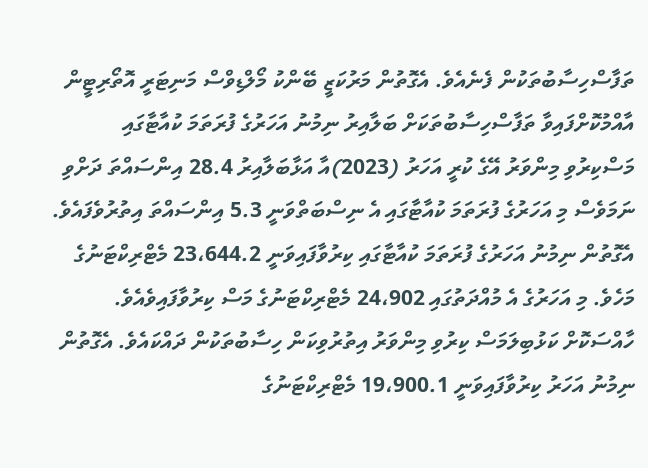ތަފާސްހިސާބުތަކުން ފެނެއެވެ. އެގޮތުން މަރުކަޒީ ބޭންކު މޯލްޑިވްސް މަނިޓަރީ އޮތޯރިޓީން އާއްމުކޮށްފައިވާ ތަފާސްހިސާބުތަކަށް ބަލާއިރު ނިމުނު އަހަރުގެ ފުރަތަމަ ކުއާޓާގައި މަސްކިރުވި މިންވަރު އޭގެ ކުރީ އަހަރު (2023)އާ އަޅާބަލާއިރު 28.4 އިންސައްތަ ދަށްވި ނަމަވެސް މި އަހަރުގެ ފުރަތަމަ ކުއާޓާގައި އެ ނިސްބަތްވަނީ 5.3 އިންސައްތަ އިތުރުވެފައެވެ.
އެގޮތުން ނިމުނު އަހަރުގެ ފުރަތަމަ ކުއާޓާގައި ކިރުވާފައިވަނީ 23،644.2 މެޓްރިކްޓަނުގެ މަހެވެ. މި އަހަރުގެ އެ މުއްދަތުގައި 24،902 މެޓްރިކްޓަނުގެ މަސް ކިރުވާފައިވެއެވެ. ހާއްސަކޮށް ކަޅުބިލަމަސް ކިރުވި މިންވަރު އިތުރުވިކަން ހިސާބުތަކުން ދައްކައެވެ. އެގޮތުން ނިމުނު އަހަރު ކިރުވާފައިވަނީ 19،900.1 މެޓްރިކްޓަނުގެ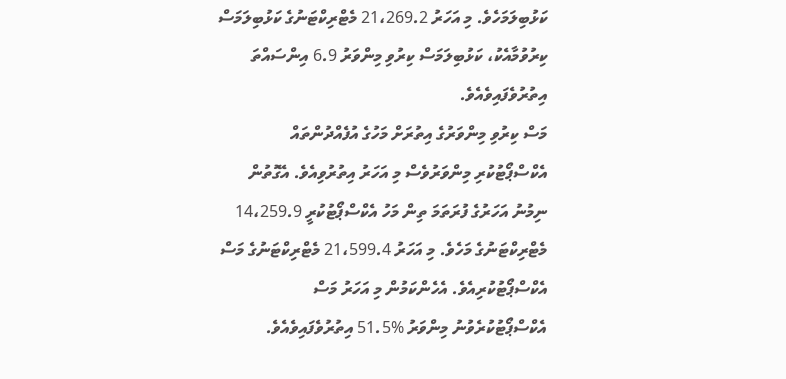ކަޅުބިލަމަހެވެ. މި އަހަރު 21،269.2 މެޓްރިކްޓަނުގެ ކަޅުބިލަމަސް ކިރުވުމާއެކު، ކަޅުބިލަމަސް ކިރުވި މިންވަރު 6.9 އިންސައްތަ އިތުރުވެފައިވެއެވެ.
މަސް ކިރުވި މިންވަރުގެ އިތުރަށް މަހުގެ އުފެއްދުންތައް އެކްސްޕޯޓުކުރި މިންވަރުވެސް މި އަހަރު އިތުރުވިއެވެ. އެގޮތުން ނިމުނު އަހަރުގެ ފުރަތަމަ ތިން މަހު އެކްސްޕޯޓުކުރީ 14،259.9 މެޓްރިކްޓަނުގެ މަހެވެ. މި އަހަރު 21،599.4 މެޓްރިކްޓަނުގެ މަސް އެކްސްޕޯޓުކުރިއެވެ. އެހެންކަމުން މި އަހަރު މަސް އެކްސްޕޯޓުކުރެވުނު މިންވަރު %51.5 އިތުރުވެފައިވެއެވެ.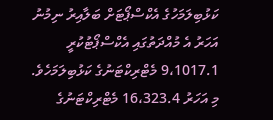ކަޅުބިލަމަހުގެ އެކްސްޕޯޓަށް ބަލާއިރު ނިމުނު އަހަރު އެ މުއްދަތުގައި އެކްސްޕޯޓުކުރީ 9،1017.1 މެޓްރިކްޓަނުގެ ކަޅުބިލަމަހެވެ. މި އަހަރު 16،323.4 މެޓްރިކްޓަނުގެ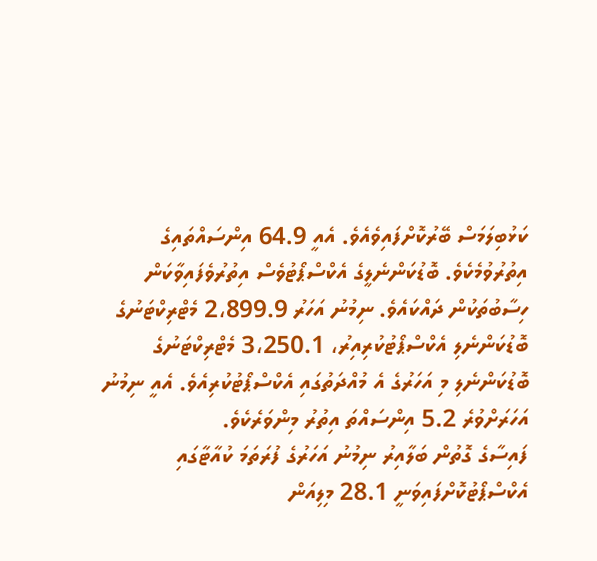ކަޅުބިލަމަސް ބޭރުކޮށްފައިވެއެވެ. އެއީ 64.9 އިންސައްތައިގެ އިތުރުވުމެކެވެ. ބޮޑުކަންނެލީގެ އެކްސްޕޯޓުވެސް އިތުރުވެފައިވާކަން ހިސާބުތަކުން ދައްކައެވެ. ނިމުނު އަހަރު 2،899.9 މެޓްރިކްޓަނުގެ ބޮޑުކަންނެލި އެކްސްޕޯޓުކުރިއިރު، 3،250.1 މެޓްރިކްޓަނުގެ ބޮޑުކަންނެލި މި އަހަރުގެ އެ މުއްދަތުގައި އެކްސްޕޯޓުކުރިއެވެ. އެއީ ނިމުނު އަހަރަށްވުރެ 5.2 އިންސައްތަ އިތުރު މިންވަރެކެވެ.
ފައިސާގެ ގޮތުން ބަލާއިރު ނިމުނު އަހަރުގެ ފުރަތަމަ ކުއާޓާގައި އެކްސްޕޯޓުކޮށްފައިވަނީ 28.1 މިލިއަން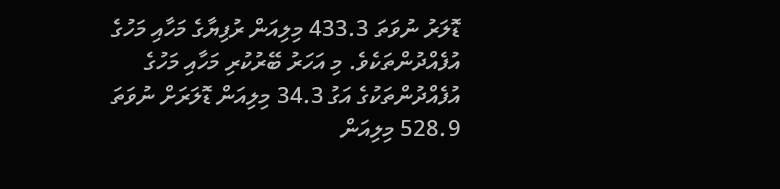ޑޮލަރު ނުވަތަ 433.3 މިލިއަން ރުފިޔާގެ މަހާއި މަހުގެ އުފެއްދުންތަކެވެ. މި އަހަރު ބޭރުކުރި މަހާއި މަހުގެ އުފެއްދުންތަކުގެ އަގު 34.3 މިލިއަން ޑޮލަރަށް ނުވަތަ 528.9 މިލިއަން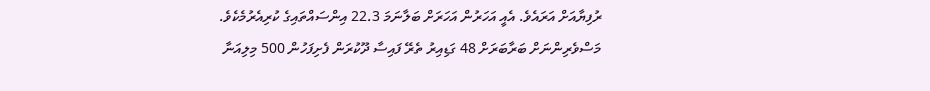ރުފިޔާއަށް އަރައެވެ. އެއީ އަހަރުން އަހަރަށް ބަލާނަމަ 22.3 އިންސައްތައިގެ ކުރިއެރުމެކެވެ.
މަސްވެރިންނަށް ބަރާބަރަށް 48 ގަޑިއިރު ތެރޭ ފައިސާ ދޫކުރަން ފެށިފަހުން 500 މިލިއަނާ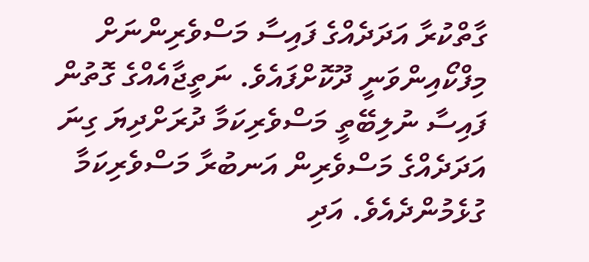ގާތްކުރާ އަދަދެއްގެ ފައިސާ މަސްވެރިންނަށް މިފްކޯއިންވަނީ ދޫކޮށްފައެވެ. ނަތީޖާއެއްގެ ގޮތުން ފައިސާ ނުލިބޭތީ މަސްވެރިކަމާ ދުރަށްދިޔަ ގިނަ އަދަދެއްގެ މަސްވެރިން އަނބުރާ މަސްވެރިކަމާ ގުޅެމުންދެއެވެ. އަދި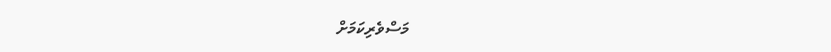މަސްވެރިކަމަށް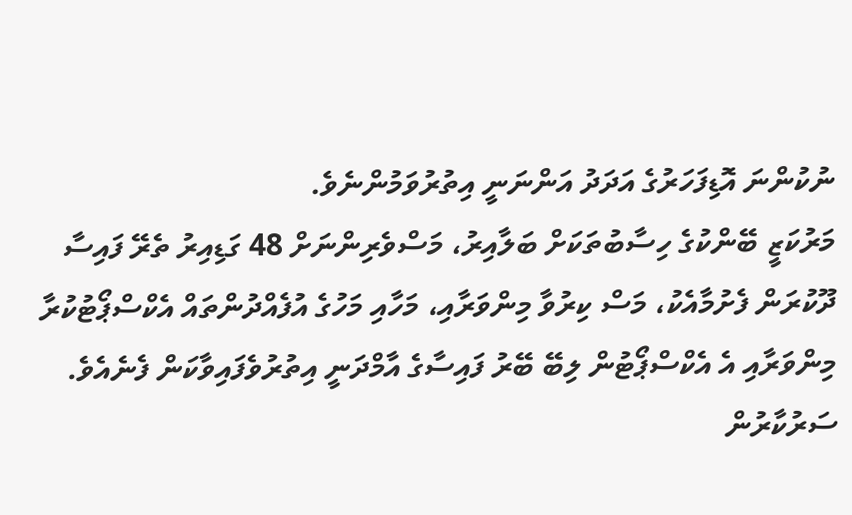ނުކުންނަ އޮޑިފަހަރުގެ އަދަދު އަންނަނީ އިތުރުވަމުންނެވެ.
މަރުކަޒީ ބޭންކުގެ ހިސާބުތަކަށް ބަލާއިރު، މަސްވެރިންނަށް 48 ގަޑިއިރު ތެރޭ ފައިސާ ދޫކުރަން ފެށުމާއެކު، މަސް ކިރުވާ މިންވަރާއި، މަހާއި މަހުގެ އުފެއްދުންތައް އެކްސްޕޯޓުކުރާ މިންވަރާއި އެ އެކްސްޕޯޓުން ލިބޭ ބޭރު ފައިސާގެ އާމްދަނީ އިތުރުވެފައިވާކަން ފެނެއެވެ.
ސަރުކާރުން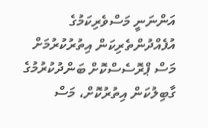އަންނަނީ މަސްވެރިކަމުގެ އުފެއްދުންތެރިކަން އިތުރުކުރުމަށް މަސް ޕްރޮސެސްކޮށް ބަންދުކުރުމުގެ ގާބިލުކަން އިތުރުކޮށް، މަސް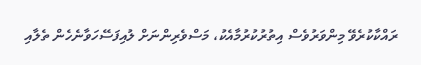ރައްކާކުރެވޭ މިންވަރުވެސް އިތުރުކުރުމާއެކު، މަސްވެރިންނަށް ލުއިފަސޭހަވާނެހެން ތެލާއި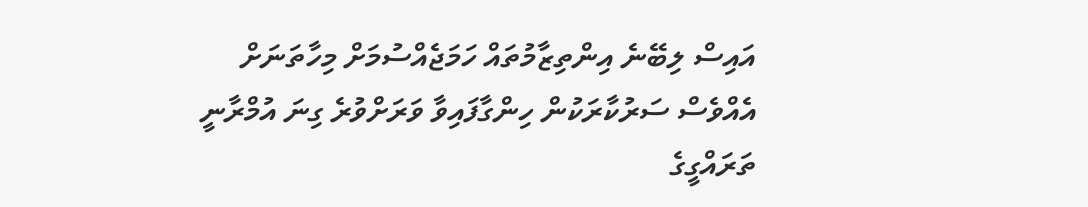އައިސް ލިބޭނެ އިންތިޒާމުތައް ހަމަޖެއްސުމަށް މިހާތަނަށް އެއްވެސް ސަރުކާރަކުން ހިންގާފައިވާ ވަރަށްވުރެ ގިނަ އުމްރާނީ ތަރައްގީގެ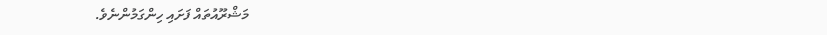މަޝްރޫއުތައް ފަށައި ހިންގަމުންނެވެ.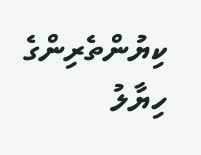ކިޔުންތެރިންގެ ހިޔާލު